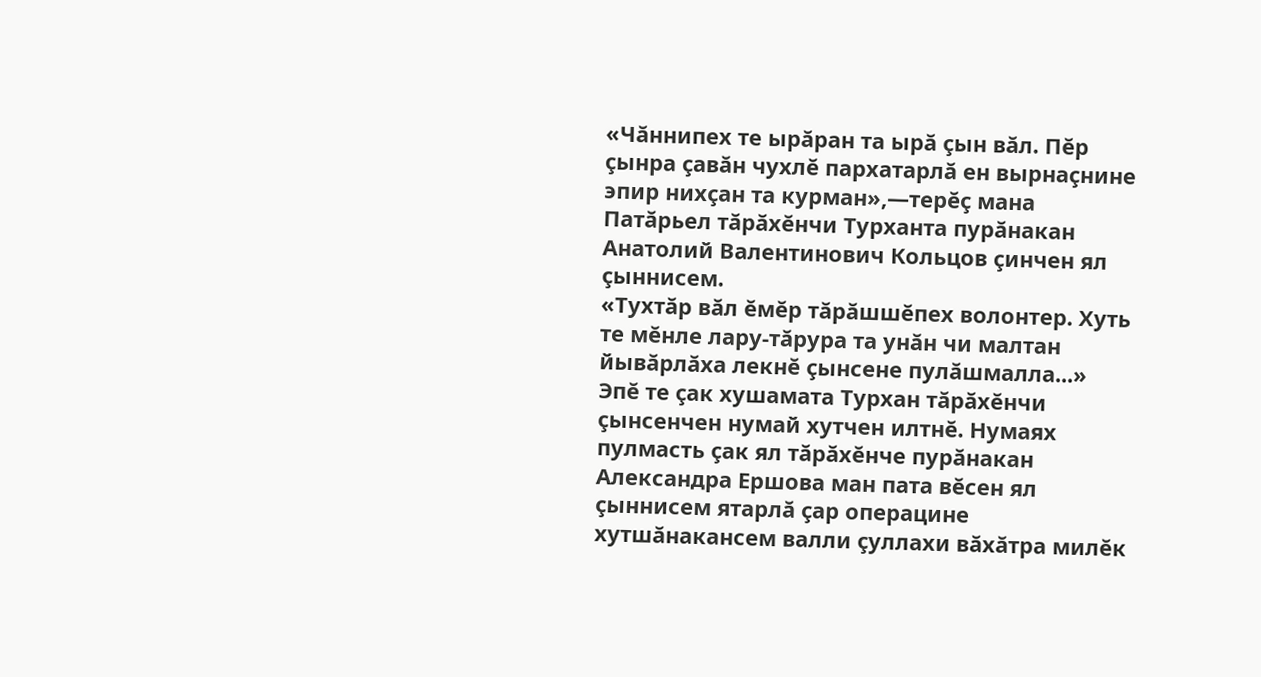«Чăннипех те ырăран та ырă çын вăл. Пĕр çынра çавăн чухлĕ пархатарлă ен вырнаçнине эпир нихçан та курман»,—терĕç мана Патăрьел тăрăхĕнчи Турханта пурăнакан Анатолий Валентинович Кольцов çинчен ял çыннисем.
«Тухтăр вăл ĕмĕр тăрăшшĕпех волонтер. Хуть те мĕнле лару-тăрура та унăн чи малтан йывăрлăха лекнĕ çынсене пулăшмалла...»
Эпĕ те çак хушамата Турхан тăрăхĕнчи çынсенчен нумай хутчен илтнĕ. Нумаях пулмасть çак ял тăрăхĕнче пурăнакан Александра Ершова ман пата вĕсен ял çыннисем ятарлă çар операцине хутшăнакансем валли çуллахи вăхăтра милĕк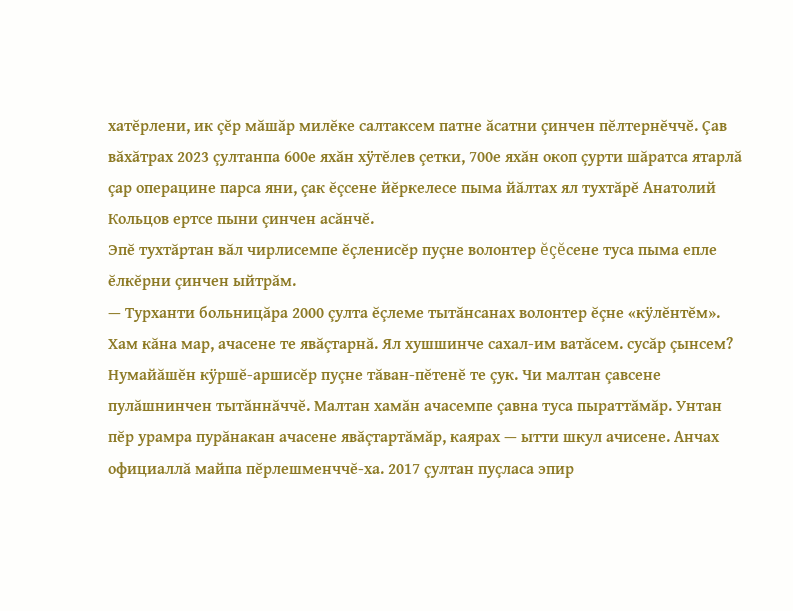хатĕрлени, ик çĕр мăшăр милĕке салтаксем патне ăсатни çинчен пĕлтернĕччĕ. Çав вăхăтрах 2023 çултанпа 600е яхăн хÿтĕлев çетки, 700е яхăн окоп çурти шăратса ятарлă çар операцине парса яни, çак ĕçсене йĕркелесе пыма йăлтах ял тухтăрĕ Анатолий Кольцов ертсе пыни çинчен асăнчĕ.
Эпĕ тухтăртан вăл чирлисемпе ĕçленисĕр пуçне волонтер ĕçĕсене туса пыма епле ĕлкĕрни çинчен ыйтрăм.
— Турханти больницăра 2000 çулта ĕçлеме тытăнсанах волонтер ĕçне «кÿлĕнтĕм». Хам кăна мар, ачасене те явăçтарнă. Ял хушшинче сахал-им ватăсем. сусăр çынсем? Нумайăшĕн кÿршĕ-аршисĕр пуçне тăван-пĕтенĕ те çук. Чи малтан çавсене пулăшнинчен тытăннăччĕ. Малтан хамăн ачасемпе çавна туса пыраттăмăр. Унтан пĕр урамра пурăнакан ачасене явăçтартăмăр, каярах — ытти шкул ачисене. Анчах официаллă майпа пĕрлешменччĕ-ха. 2017 çултан пуçласа эпир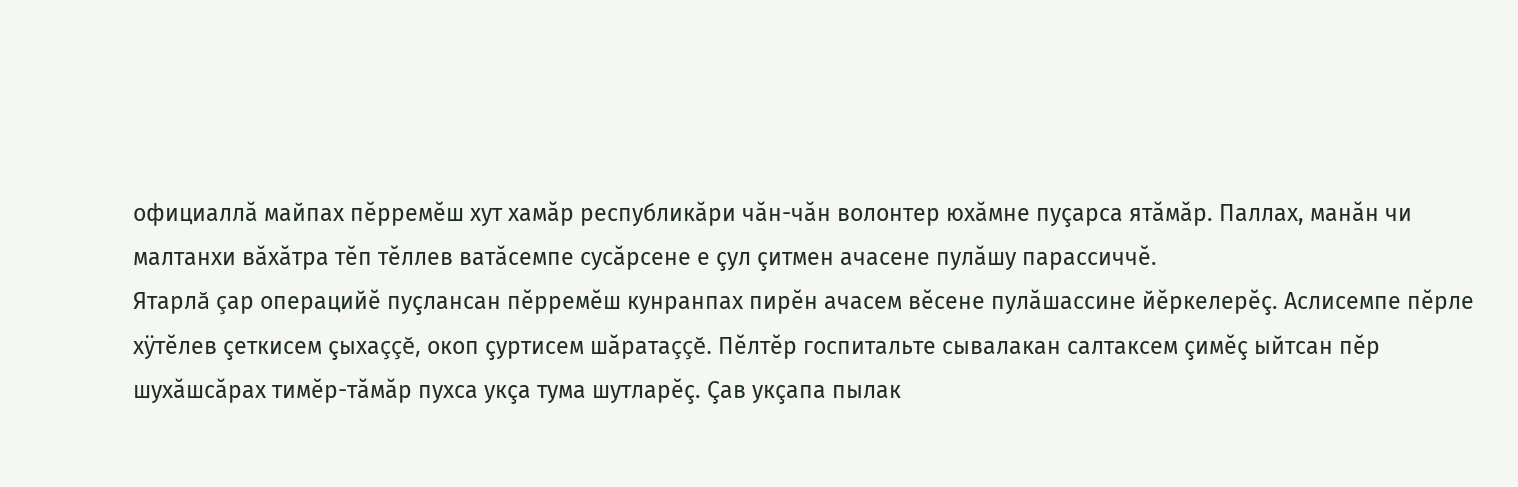официаллă майпах пĕрремĕш хут хамăр республикăри чăн-чăн волонтер юхăмне пуçарса ятăмăр. Паллах, манăн чи малтанхи вăхăтра тĕп тĕллев ватăсемпе сусăрсене е çул çитмен ачасене пулăшу парассиччĕ.
Ятарлă çар операцийĕ пуçлансан пĕрремĕш кунранпах пирĕн ачасем вĕсене пулăшассине йĕркелерĕç. Аслисемпе пĕрле хÿтĕлев çеткисем çыхаççĕ, окоп çуртисем шăратаççĕ. Пĕлтĕр госпитальте сывалакан салтаксем çимĕç ыйтсан пĕр шухăшсăрах тимĕр-тăмăр пухса укçа тума шутларĕç. Çав укçапа пылак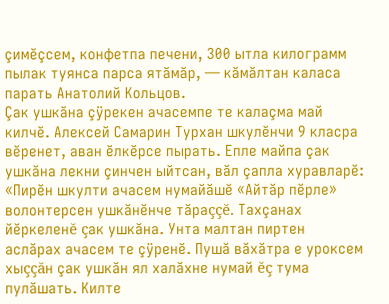çимĕçсем, конфетпа печени, 300 ытла килограмм пылак туянса парса ятăмăр, — кăмăлтан каласа парать Анатолий Кольцов.
Çак ушкăна çÿрекен ачасемпе те калаçма май килчĕ. Алексей Самарин Турхан шкулĕнчи 9 класра вĕренет, аван ĕлкĕрсе пырать. Епле майпа çак ушкăна лекни çинчен ыйтсан, вăл çапла хуравларĕ: «Пирĕн шкулти ачасем нумайăшĕ «Айтăр пĕрле» волонтерсен ушкăнĕнче тăраççĕ. Тахçанах йĕркеленĕ çак ушкăна. Унта малтан пиртен аслăрах ачасем те çÿренĕ. Пушă вăхăтра е уроксем хыççăн çак ушкăн ял халăхне нумай ĕç тума пулăшать. Килте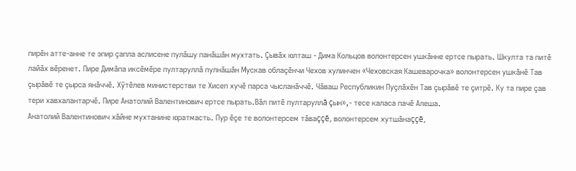пирĕн атте-анне те эпир çапла аслисене пулăшу панăшăн мухтать. Çывăх юлташ - Дима Кольцов волонтерсен ушкăнне ертсе пырать. Шкулта та питĕ лайăх вĕренет. Пире Димăпа иксĕмĕре пултаруллă пулнăшăн Мускав облаçĕнчи Чехов хулинчен «Чеховская Кашеварочка» волонтерсен ушкăнĕ Тав çырăвĕ те çырса янăччĕ. Хÿтĕлев министерстви те Хисеп хучĕ парса чысланăччĕ. Чăваш Республикин Пуçлăхĕн Тав çырăвĕ те çитрĕ. Ку та пире çав тери хавхалантарчĕ. Пире Анатолий Валентинович ертсе пырать.Вăл питĕ пултаруллă çын»,- тесе каласа пачĕ Алеша.
Анатолий Валентинович хăйне мухтанине юратмасть. Пур ĕçе те волонтерсем тăваççĕ, волонтерсем хутшăнаççĕ,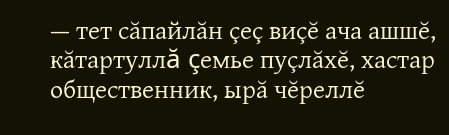— тет сăпайлăн çеç виçĕ ача ашшĕ, кăтартуллă çемье пуçлăхĕ, хастар общественник, ырă чĕреллĕ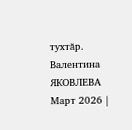тухтăр.
Валентина ЯКОВЛЕВА
Март 2026 |